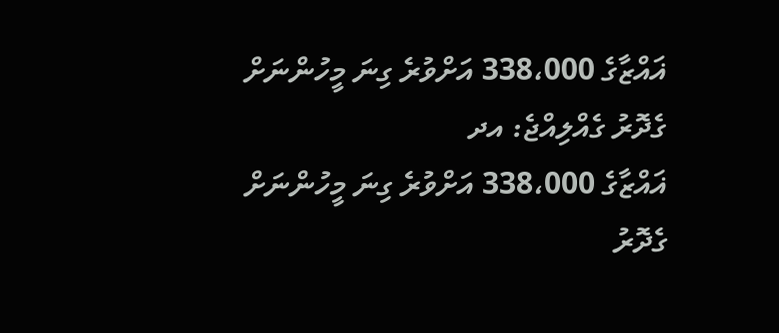ޣައްޒާގެ 338،000 އަށްވުރެ ގިނަ މީހުންނަށް ގެދޮރު ގެއްލިއްޖެ: އދ
ޣައްޒާގެ 338،000 އަށްވުރެ ގިނަ މީހުންނަށް ގެދޮރު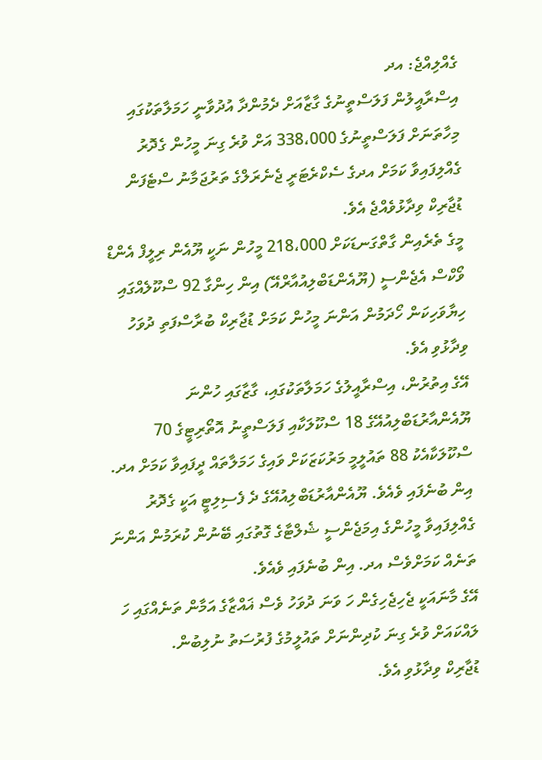ގެއްލިއްޖެ: އދ
އިސްރާއީލުން ފަލަސްތީނުގެ ގާޒާއަށް ދެމުންދާ އުދުވާނީ ހަމަލާތަކުގައި މިހާތަނަށް ފަލަސްތީނުގެ 338،000 އަށް ވުރެ ގިނަ މީހުން ގެދޮރު ގެއްލިފައިވާ ކަމަށް އދގެ ސެކްރެޓަރީ ޖެނެރަލްގެ ތަރުޖަމާނު ސްޓެފަން ޑުޖާރިކް ވިދާޅުވެއްޖެ އެވެ.
މީގެ ތެރެއިން ގާތްގަނޑަކަށް 218،000 މީހުން ނަކީ ޔޫއެން ރިލީފް އެންޑް ވޯކްސް އެޖެންސީ (ޔޫއެންޑަބްލިއުއާރްއޭ) އިން ހިންގާ 92 ސްކޫލެއްގައި ހިޔާވަހިކަން ހޯދަމުން އަންނަ މީހުން ކަމަށް ޑުޖާރިކް ބުރާސްފަތި ދުވަހު ވިދާޅުވި އެވެ.
އޭގެ އިތުރުން، އިސްރާއީލުގެ ހަމަލާތަކުގައި، ގާޒާގައި ހުންނަ ޔޫއެންއާރުޑަބްލިއުއޭގެ 18 ސްކޫލަކާއި ފަލަސްތީނު އޮތޯރިޓީގެ 70 ސްކޫލަކާއެކު 88 ތައުލީމީ މަރުކަޒަކަށް ވައިގެ ހަމަލާތައް ދީފައިވާ ކަމަށް އދ. އިން ބުނެފައި ވެއެވެ. ޔޫއެންއާރުޑަބްލިއުއޭގެ ދެ ފެސިލިޓީ އަކީ ގެދޮރު ގެއްލިފައިވާ މީހުންގެ އިމަޖެންސީ ޝެލްޓާގެ ގޮތުގައި ބޭނުން ކުރަމުން އަންނަ ތަނެއް ކަމަށްވެސް އދ. އިން ބުނެފައި ވެއެވެ.
އޭގެ މާނައަކީ ޖެހިޖެހިގެން ހަ ވަނަ ދުވަހު ވެސް ޣައްޒާގެ އަމާން ތަނެއްގައި ހަ ލައްކައަށް ވުރެ ގިނަ ކުދިންނަށް ތައުލީމުގެ ފުރުސަތު ނުލިބުން.
ޑުޖާރިކް ވިދާޅުވި އެވެ.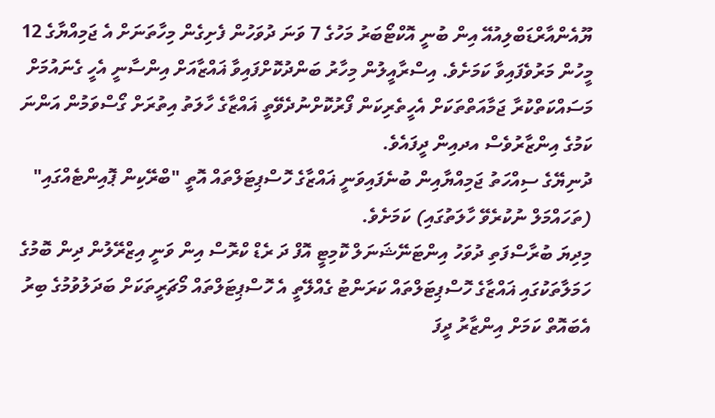ޔޫއެންއާރްޑަބްލިއުއޭ އިން ބުނީ އޮކްޓޯބަރު މަހުގެ 7 ވަނަ ދުވަހުން ފެށިގެން މިހާތަނަށް އެ ޖަމިއްޔާގެ 12 މީހުން މަރުވެފައިވާ ކަމަށެވެ. އިސްރާއީލުން މިހާރު ބަންދުކޮށްފައިވާ ޣައްޒާއަށް އިންސާނީ އެހީ ގެނައުމަށް މަސައްކަތްކުރާ ޖަމާއަތްތަކަށް އެހީތެރިކަން ފޯރުކޮށްނުދެވޭތީ ޣައްޒާގެ ހާލަތު އިތުރަށް ގޯސްވަމުން އަންނަ ކަމުގެ އިންޒާރުވެސް އދއިން ދީފައެވެ.
ދުނިޔޭގެ ސިއްހަތު ޖަމިއްޔާއިން ބުނެފައިވަނީ ޣައްޒާގެ ހޮސްޕިޓަލްތައް އޮތީ "ބްރޭކިން ޕޮއިންޓެއްގައި" (ތަހައްމަލް ނުކުރެވޭ ހާލަތުގައި) ކަމަށެވެ.
މިދިޔަ ބުރާސްފަތި ދުވަހު އިންޓަނޭޝަނަލް ކޮމިޓީ އޮފް ދަ ރެޑް ކްރޮސް އިން ވަނީ އިޒްރޭލުން ދިން ބޮމުގެ ހަމަލާތަކުގައި ޣައްޒާގެ ހޮސްޕިޓަލްތައް ކަރަންޓު ގެއްލޭތީ އެ ހޮސްޕިޓަލްތައް މޯޗަރީތަކަށް ބަދަލުވުމުގެ ބިރު އެބައޮތް ކަމަށް އިންޒާރު ދީފަ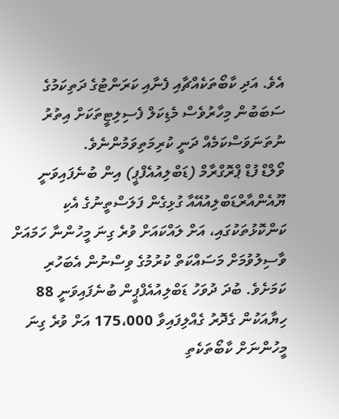އެވެ. އަދި ކާބޯތަކެއްޗާއި ފެނާއި ކަރަންޓުގެ ދަތިކަމުގެ ސަބަބުން މިހާރުވެސް މެޑިކަލް ފެސިލިޓީތަކަށް އިތުރު ނުތަނަވަސްކަމެއް ދަނީ ކުރިމަތިވަމުންނެވެ.
ވޯލްޑް ފުޑް ޕްރޮގްރާމް (ޑަބްލިއުއެފްޕީ) އިން ބުނެފައިވަނީ ޔޫއެންއާރްޑަބްލިއުއޭއާ ގުޅިގެން ފަލަސްތީނުގެ އެކި ކަންކޮޅުތަކުގައި، އަށް ލައްކައަށް ވުރެ ގިނަ މީހުންނާ ހަމައަށް ވާސިލުވުމަށް މަސައްކަތް ކުރުމުގެ ވިސްނުން އެބަހުރި ކަމަށެވެ. ބުދަ ދުވަހު ޑަބްލިއުއެފްޕީން ބުނެފައިވަނީ 88 ހިޔާއަކުން ގެދޮރު ގެއްލިފައިވާ 175،000 އަށް ވުރެ ގިނަ މީހުންނަށް ކާބޯތަކެތި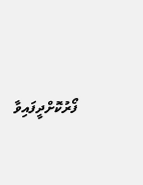ފޯރުކޮށްދީފައިވާ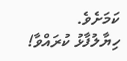ކަމަށެވެ.
ހިޔާލުފާޅު ކުރައްވާ!